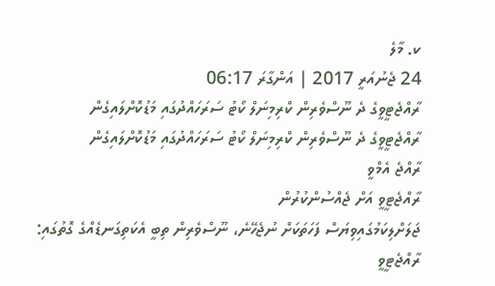ކ. މާލެ
24 ޖެނުއަރީ 2017 | އަންގާރަ 06:17
ރާއްޖެޓީވީގެ ދެ ނޫސްވެރިން ކްރިމިނަލް ކޯޓު ސަރަހައްދުގައި މަޑުކޮށްލައިގެން
ރާއްޖެޓީވީގެ ދެ ނޫސްވެރިން ކްރިމިނަލް ކޯޓު ސަރަހައްދުގައި މަޑުކޮށްލައިގެން
ރާއްޖެ އެމްވީ
ރާއްޖެޓީވީ އަށް ޖެއްސުންކުރުން
ޖަލަށްލިކަމުގައިވިޔަސް ފަހަތަކަށް ނުޖެހޭނެ، ނޫސްވެރިން ތިބީ އެކަތިގަނޑެއްގެ ގޮތުގައި: ރާއްޖެޓީވީ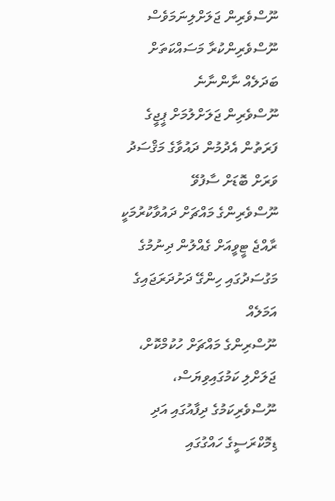ނޫސްވެރިން ޖަލަށްލިނަމަވެސް ނޫސްވެރިންކުރާ މަސައްކަތަށް ބަދަލެއް ނާންނާނެ
ނޫސްވެރިން ޖަލަށްލުމަށް ޕީޖީގެ ފަރަތުން އެދުމުން ދައުވާގެ މަޤްސަދު ވަރަށް ބޮޑަށް ސާފުވޭ
ނޫސްވެރިންގެ މައްޗަށް ދައުވާކުރުމަކީ ރާއްޖެ ޓީވީއަށް ގެއްލުން ދިނުމުގެ މަގުސަދުގައި ހިންގޭ ދަށުދަރަޖައިގެ އަމަލެއް
ނޫސްރިންގެ މައްޗަށް ހުކުމްކޮށް، ޖަލަށްލި ކަމުގައިވިޔަސް، ނޫސްވެރިކަމުގެ ދިފާއުގައި އަދި ޑިމޮކްރަސީގެ ހައްގުގައި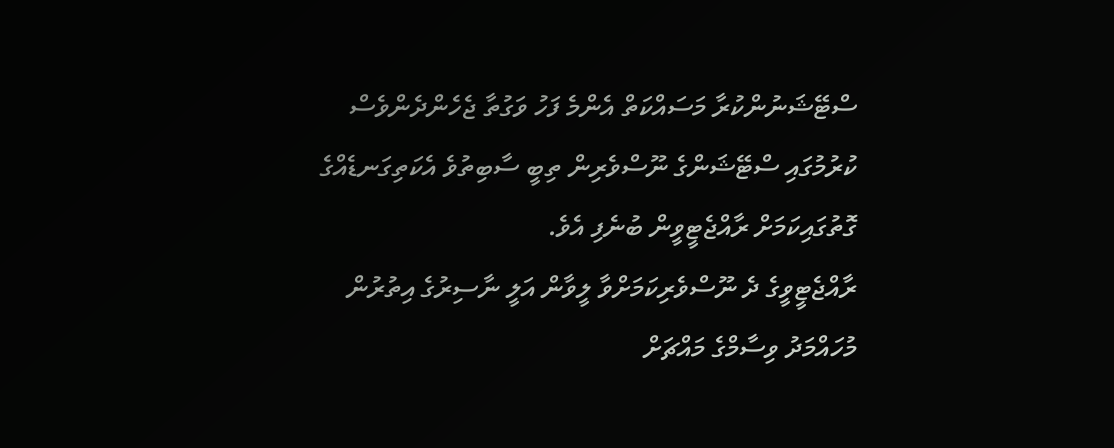ސްޓޭޝަނުންކުރާ މަސައްކަތް އެންމެ ފަހު ވަގުތާ ޖެހެންދެންވެސް ކުރުމުގައި ސްޓޭޝަންގެ ނޫސްވެރިން ތިބީ ސާބިތުވެ އެކަތިގަނޑެއްގެ ގޮތުގައިކަމަށް ރާއްޖެޓީވީން ބުނެފި އެވެ.
ރާއްޖެޓީވީގެ ދެ ނޫސްވެރިކަމަށްވާ ލީވާން އަލީ ނާސިރުގެ އިތުރުން މުހައްމަދު ވިސާމްގެ މައްޗަށް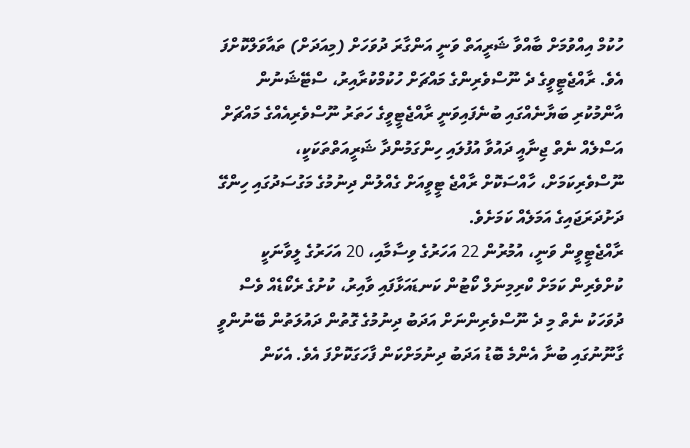ހުކުމް އިއްވުމަށް ބާއްވާ ޝަރީއަތް ވަނީ އަންގާރަ ދުވަހަށް (މިއަދަށް) ތައާވަލްކޮށްފަ އެވެ. ރާއްޖެޓީވީގެ ދެ ނޫސްވެރިންގެ މައްޗަށް ހުކުމްކުރާއިރު، ސްޓޭޝަނުން އާންމުކުރި ބަޔާނެއްގައި ބުނެފައިވަނީ ރާއްޖެޓީވީގެ ހަތަރު ނޫސްވެރިއެއްގެ މައްޗަށް އަސްލެއް ނެތް ޖިނާއީ ދައުވާ އުފުލައި ހިންގަމުންދާ ޝަރީއަތްތަކަކީ، ނޫސްވެރިކަމަށް، ހާއްސަކޮށް ރާއްޖެ ޓީވީއަށް ގެއްލުން ދިނުމުގެ މަގުސަދުގައި ހިންގޭ ދަށުދަރަޖައިގެ އަމަލެއް ކަމަށެވެ.
ރާއްޖެޓީވީން ވަނީ، އުމުރުން 22 އަހަރުގެ ވިސާމާއި، 20 އަހަރުގެ ލީވާނަކީ ކުށްވެރިން ކަމަށް ކްރިމިނަލް ކޯޓުން ކަނޑައަޅާފައި ވާއިރު، ކުށުގެ ރެކޯޑެއް ވެސް ދުވަހަކު ނެތް މި ދެ ނޫސްވެރިންނަށް އަދަބު ދިނުމުގެ ގޮތުން ދައުލަތުން ބޭނުންވީ ގާނޫނުގައި ބުނާ އެންމެ ބޮޑު އަދަބު ދިނުމަށްކަން ފާހަގަކޮށްފަ އެވެ. އެކަން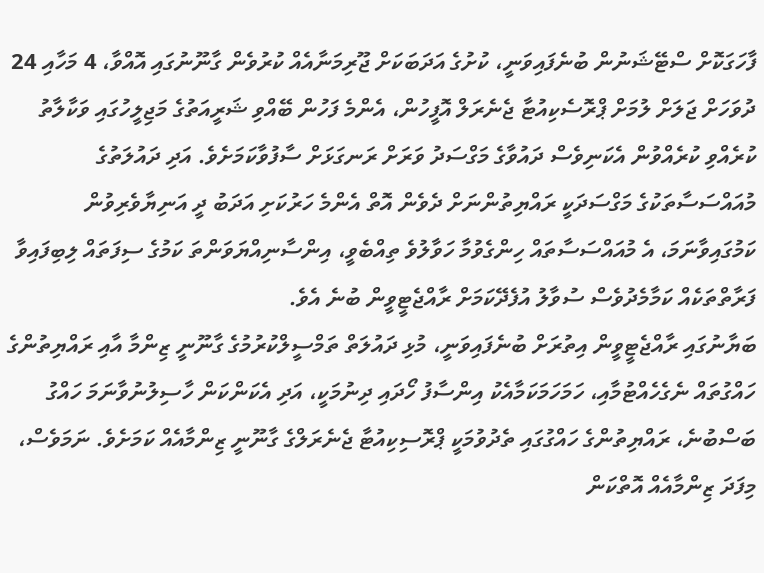ފާހަގަކޮށް ސްޓޭޝަނުން ބުނެފައިވަނީ، ކުށުގެ އަދަބަކަށް ޖޫރިމަނާއެއް ކުރުވެން ގާނޫނުގައި އޮއްވާ، 4 މަހާއި 24 ދުވަހަށް ޖަލަށް ލުމަށް ޕްރޮސެކިއުޓާ ޖެނެރަލް އޮފީހުން، އެންމެ ފަހުން ބޭއްވި ޝަރީއަތުގެ މަޖިލީހުގައި ވަކާލާތު ކުރެއްވި ކުރެއްވުން އެކަނިވެސް ދައުވާގެ މަގްސަދު ވަރަށް ރަނގަޅަށް ސާފުވާކަމަށެވެ. އަދި ދައުލަތުގެ މުއައްސަސާތަކުގެ މަގްސަދަކީ ރައްޔިތުންނަށް ދެވެން އޮތް އެންމެ ހަރުކަށި އަދަބު ދީ އަނިޔާވެރިވުން ކަމުގައިވާނަމަ، އެ މުއައްސަސާތައް ހިންގެވުމާ ހަވާލުވެ ތިއްބެވީ، އިންސާނިއްޔަވަންތަ ކަމުގެ ސިފަތައް ލިބިފައިވާ ފަރާތްތަކެއް ކަމާމެދުވެސް ސުވާލު އުފެދޭކަމަށް ރާއްޖެޓީވީން ބުނެ އެވެ.
ބަޔާނުގައި ރާއްޖެޓީވީން އިތުރަށް ބުނެފައިވަނީ، މުޅި ދައުލަތް ތަމްސީލްކުރުމުގެ ގާނޫނީ ޒިންމާ އާއި ރައްޔިތުންގެ ހައްގުތައް ނެގެހެއްޓުމާއި، ހަމަހަމަކަމާއެކު އިންސާފު ހޯދައި ދިނުމަކީ، އަދި އެކަންކަން ހާސިލުނުވާނަމަ ހައްގު ބަސްބުނެ، ރައްޔިތުންގެ ހައްގުގައި ތެދުވުމަކީ ޕްރޮސިކިއުޓާ ޖެނެރަލްގެ ގާނޫނީ ޒިންމާއެއް ކަމަށެވެ. ނަމަވެސް، މިފަދަ ޒިންމާއެއް އޮތްކަން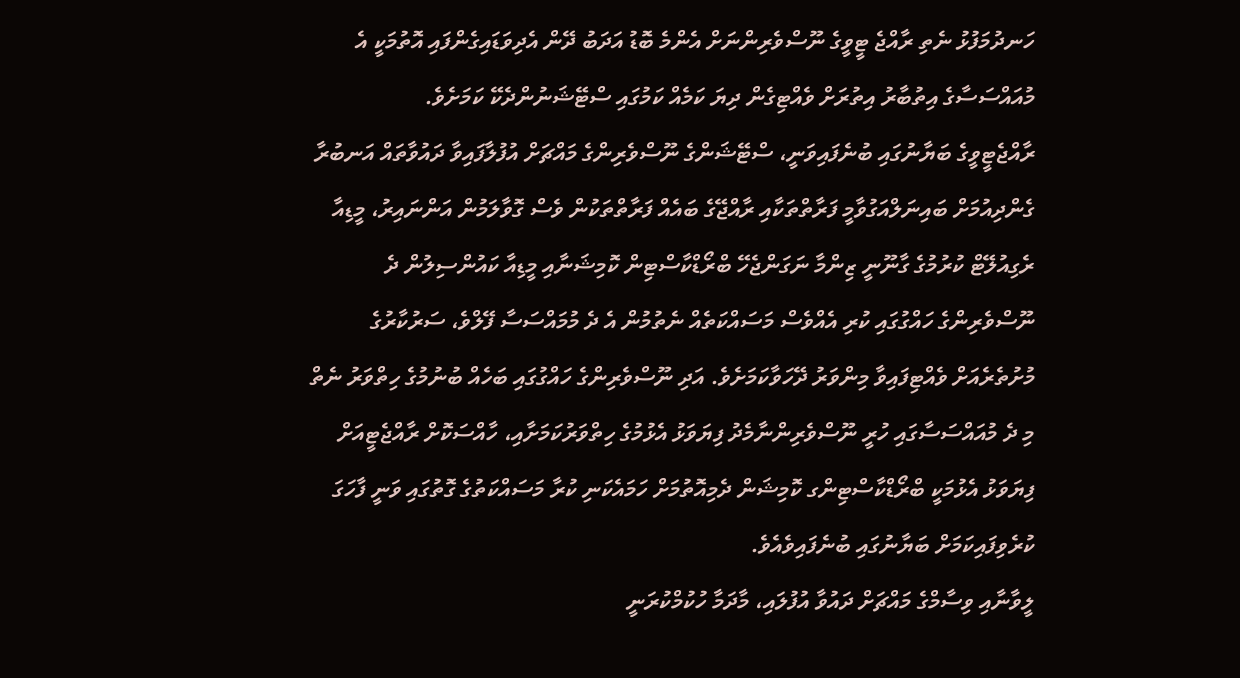ހަނދުމަފުޅު ނެތި ރާއްޖެ ޓީވީގެ ނޫސްވެރިންނަށް އެންމެ ބޮޑު އަދަބު ދޭން އެދިވަޑައިގެންފައި އޮތުމަކީ އެ މުއައްސަސާގެ އިތުބާރު އިތުރަށް ވެއްޓިގެން ދިޔަ ކަމެއް ކަމުގައި ސްޓޭޝަނުންދެކޭ ކަމަށެވެ.
ރާއްޖެޓީވީގެ ބަޔާނުގައި ބުނެފައިވަނީ، ސްޓޭޝަންގެ ނޫސްވެރިންގެ މައްޗަށް އުފުލާފައިވާ ދައުވާތައް އަނބުރާ ގެންދިއުމަށް ބައިނަލްއަގުވާމީ ފަރާތްތަކާއި ރާއްޖޭގެ ބައެއް ފަރާތްތަކުން ވެސް ގޮވާލަމުން އަންނައިރު، މީޑިއާ ރެގިއުލޭޓް ކުރުމުގެ ގާނޫނީ ޒިންމާ ނަގަންޖެހޭ ބްރޯޑްކާސްޓިން ކޮމިޝަނާއި މީޑިއާ ކައުންސިލުން ދެ ނޫސްވެރިންގެ ހައްގުގައި ކުރި އެއްވެސް މަސައްކަތެއް ނެތުމުން އެ ދެ މުމައްސަސާ ފޭލްވެ، ސަރުކާރުގެ މުށުތެރެއަށް ވެއްޓިފައިވާ މިންވަރު ދޭހަވާކަމަށެވެ. އަދި ނޫސްވެރިންގެ ހައްގުގައި ބަހެއް ބުނުމުގެ ހިތްވަރު ނެތް މި ދެ މުއައްސަސާގައި ހުރީ ނޫސްވެރިންނާމެދު ފިޔަވަޅު އެޅުމުގެ ހިތްވަރުކަމަށާއި، ހާއްސަކޮށް ރާއްޖެޓީއަށް ފިޔަވަޅު އެޅުމަކީ ބްރޯޑްކާސްޓިންގ ކޮމިޝަން ދެމިއޮތުމަށް ހަމައެކަނި ކުރާ މަސައްކަތުގެ ގޮތުގައި ވަނީ ފާހަގަ ކުރެވިފައިކަމަށް ބަޔާނުގައި ބުނެފައިވެއެވެ.
ލީވާނާއި ވިސާމްގެ މައްޗަށް ދައުވާ އުފުލައި، މާދަމާ ހުކުމްކުރަނީ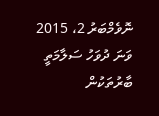ނޮވެމްބަރު 2، 2015 ވަނަ ދުވަހު ސަލާމަތީ ބާރުތަކުން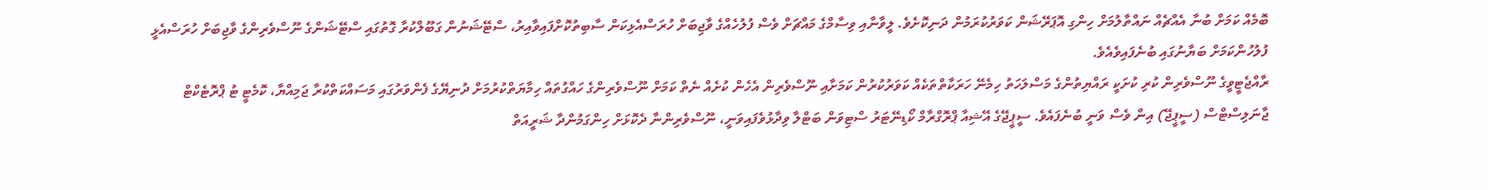ބޮމެއް ކަމަށް ބުނާ އެއްޗެއް ނައްތާލުމަށް ހިންގި އޮޕަރޭޝަން ކަވަރުކުރަމުން ދަނިކޮށެވެ. ލީވާނާއި ވިސާމްގެ މައްޗަށް ވެސް ފުލުހެއްގެ ވާޖިބަށް ހުރަސްއެޅިކަން ސާބިތުކޮށްފައިވާއިރު، ސްޓޭޝަނުން ގަބޫލްކުރާ ގޮތުގައި ސްޓޭޝަންގެ ނޫސްވެރިންގެ ވާޖިބަށް ހުރަސްއެޅީ ފުލުހުންކަމަށް ބަޔާނުގައި ބުނެފައިވެއެވެ.
ރާއްޖެޓީވީގެ ނޫސްވެރިން ކުރި ކުށަކީ ރައްޔިތުންގެ މަސްލަހަތު ހިމެނޭ ހަރަކާތްތަކެއް ކަވަރުކުރުން ކަމަށާއި ނޫސްވެރިން އެހެން ކުށެއް ނެތް ކަމަށް ނޫސްވެރިންގެ ހައްގުތައް ހިމާޔަތްކުރުމަށް ދުނިޔޭގެ ފެންވަރުގައި މަސައްކަތްކުރާ ޖަމިއްޔާ، ކޮމެޓީ ޓު ޕްރޮޓެކްޓް ޖާނަލިސްޓްސް (ސީޕީޖޭ) އިން ވެސް ވަނީ ބުނެފައެވެ. ސީޕީޖޭގެ އޭޝިއާ ޕްރޮގްރާމް ކޯޑިނޭޓަރު ސްޓިވަން ބަޓްލާ ވިދާޅުވެފައިވަނީ، ނޫސްވެރިންނާ ދެކޮޅަށް ހިންގަމުންދާ ޝަރީއަތް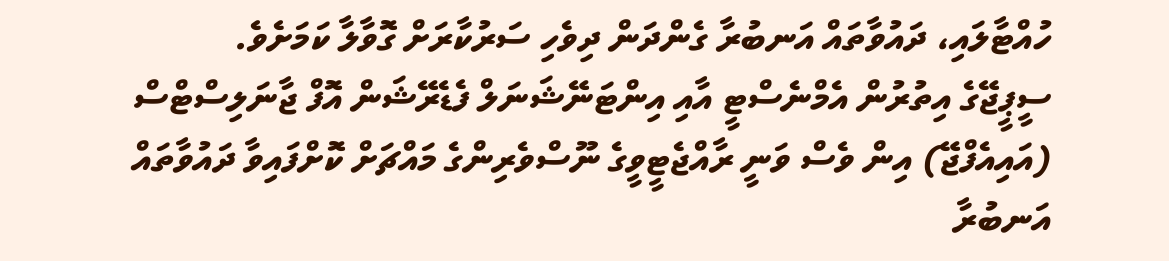ހުއްޓާލައި، ދައުވާތައް އަނބުރާ ގެންދަން ދިވެހި ސަރުކާރަށް ގޮވާލާ ކަމަށެވެ.
ސީޕީޖޭގެ އިތުރުން އެމްނެސްޓީ އާއި އިންޓަނޭޝަނަލް ފެޑެރޭޝަން އޮފް ޖާނަލިސްޓްސް (އައިއެފްޖޭ) އިން ވެސް ވަނީ ރާއްޖެޓީވީގެ ނޫސްވެރިންގެ މައްޗަށް ކޮށްފައިވާ ދައުވާތައް އަނބުރާ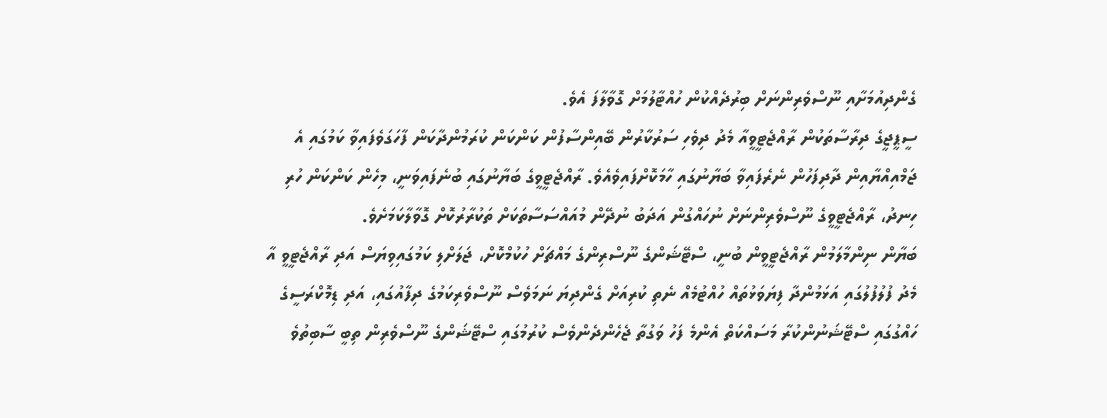ގެންދިއުމަށާއި ނޫސްވެރިންނަށް ބިރުދެއްކުން ހުއްޓާލުމަށް ގޮވާލާފަ އެވެ.
ސީޕީޖީގެ ދިރާސާތަކުން ރާއްޖެޓީވީއާ މެދު ދިވެހި ސަރުކާރުން ބޭއިންސާފުން ކަންކަން ކުރަމުންދާކަން ފާހަގަވެފައިވާ ކަމުގައި އެ ޖަމްއިއްޔާއިން ދާދިފަހުން ނެރެފައިވާ ބަޔާނުގައި ހާމަކޮށްފައިވެއެވެ. ރާއްޖެޓީވީގެ ބަޔާނުގައި ބުނެފައިވަނީ، މިހެން ކަންކަން ހުރި ހިނދު، ރާއްޖެޓީވީގެ ނޫސްވެރިންނަށް ނުހައްގުން އަދަބު ނުދޭން މުއައްސަސާތަކަށް ތަކުރާރުކޮށް ގޮވާލާކަމަށެވެ.
ބަޔާން ނިންމާލަމުން ރާއްޖެޓީވީން ބުނީ، ސްޓޭޝަންގެ ނޫސްރިންގެ މައްޗަށް ހުކުމްކޮށް، ޖަލަށްލި ކަމުގައިވިޔަސް އަދި ރާއްޖެޓީވީ އާ މެދު ފުލުފުލުގައި އަޅަމުންދާ ފިޔަވަޅުތައް ހުއްޓުމެއް ނެތި ކުރިއަށް ގެންދިޔަ ނަމަވެސް ނޫސްވެރިކަމުގެ ދިފާއުގައި، އަދި ޑިމޮކްރަސީގެ ހައްގުގައި ސްޓޭޝަނުންކުރާ މަސައްކަތް އެންމެ ފަހު ވަގުތާ ޖެހެންދެންވެސް ކުރުމުގައި ސްޓޭޝަންގެ ނޫސްވެރިން ތިބީ ސާބިތުވެ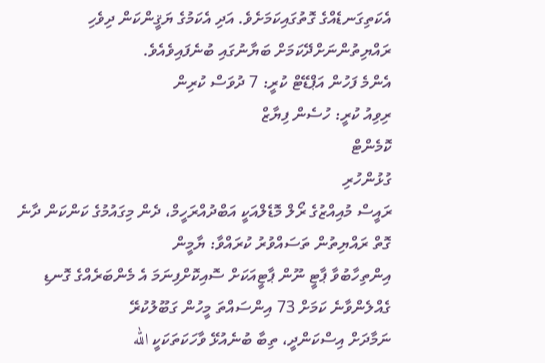އެކަތިގަނޑެއްގެ ގޮތުގައިކަމަށެވެ. އަދި އެކަމުގެ ޔަޤީންކަން ދިވެހި ރައްޔިތުންނަށްދޭކަމަށް ބަޔާނުގައި ބުނެފައިވެއެވެ.
އެންމެ ފަހުން އަޕްޑޭޓް ކުރީ: 7 ދުވަސް ކުރިން
ރިވިއު ކުރީ: ހުސެން ފިޔާޒް
ކޮމެންޓް
ގުޅުންހުރި
ރައީސް މުއިއްޒުގެ ރޯލް މޮޑެލްއަކީ އަބްދުއްރަހީމް، ދެން މިގައުމުގެ ކަންކަން ދާނެ ގޮތް ރައްޔިތުން ތަސައްވުރު ކުރައްވާ: ޔާމީން
އިންތިހާބުވާ ޕާޓީ ނޫން ޕާޓީއަކަށް ސޮއިކޮށްފިނަމަ އެ މެންބަރެއްގެ ގޮނޑި ގެއްލެންވާނެ ކަމަށް 73 އިންސައްތަ މީހުން ގަބޫލުކުރޭ
ނަމާދަށް އިސްކަންދީ، ތިބާ ބުނެއުޅޭ ވާހަކަތަކަކީ الله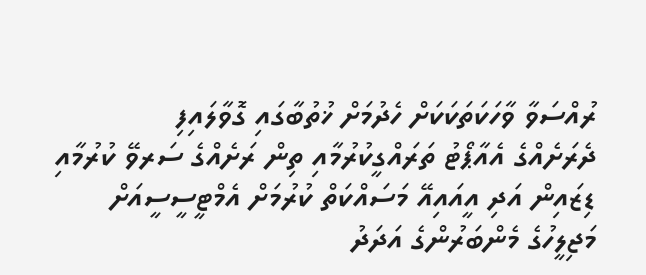ރުއްސަވާ ވާހަކަތަކަކަށް ހެދުމަށް ޚުތުބާގައި ގޮވާލައިފި
ދެރަށެއްގެ އެއާޕޯޓު ތަރައްގީކުރުމާއި ތިން ރަށެއްގެ ސަރވޭ ކުރުމާއި ޑިޒައިން އަދި އީއައިއޭ މަސައްކަތް ކުރުމަށް އެމްޓީސީސީއަށް
މަޖިލީހުގެ މެންބަރުންގެ އަދަދު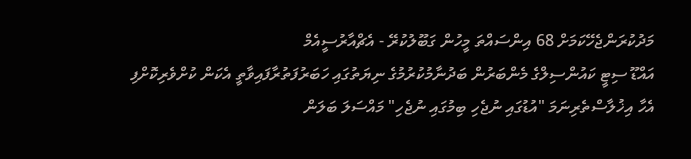މަދުކުރަންޖެހޭކަމަށް 68 އިންސައްތަ މީހުން ގަބޫލުކުރޭ - އެޗްއާރުސީއެމް
އައްޑޫ ސިޓީ ކައުންސިލްގެ މެންބަރުން ބަދުނާމުކުރުމުގެ ނިޔަތުގައި ހަބަރުފަތުރާފައިވާތީ އެކަން ކުށްވެރިކޮށްފި
އެހާ އިޚުލާސްތެރިނަމަ "އުޑުގައި ނުޖެހި ބިމުގައި ނުޖެހި" މައްސަލަ ބަލަން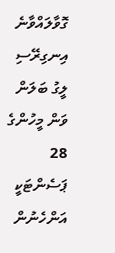ގޮވާލައްވާނެ
އިނގިރޭސި ލީގު ބަލަން ވަން މީހުންގެ 28 ޕަސެންޓަކީ އަންހެނުން